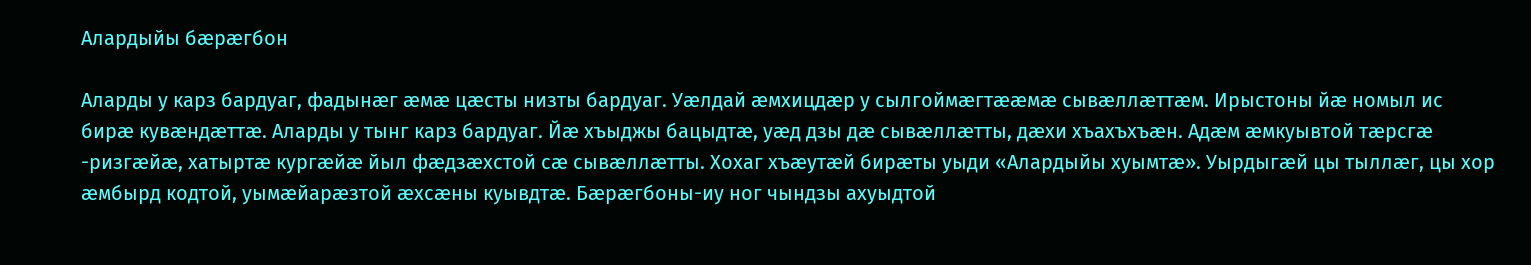Алардыйы бæрæгбон

Аларды у карз бардуаг, фадынæг æмæ цæсты низты бардуаг. Уæлдай æмхицдæр у сылгоймæгтææмæ сывæллæттæм. Ирыстоны йæ номыл ис бирæ кувæндæттæ. Аларды у тынг карз бардуаг. Йæ хъыджы бацыдтæ, уæд дзы дæ сывæллæтты, дæхи хъахъхъæн. Адæм æмкуывтой тæрсгæ -ризгæйæ, хатыртæ кургæйæ йыл фæдзæхстой сæ сывæллæтты. Хохаг хъæутæй бирæты уыди «Алардыйы хуымтæ». Уырдыгæй цы тыллæг, цы хор æмбырд кодтой, уымæйарæзтой æхсæны куывдтæ. Бæрæгбоны-иу ног чындзы ахуыдтой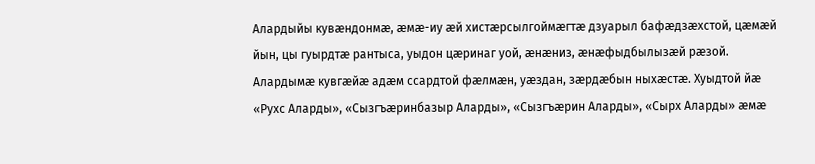Алардыйы кувæндонмæ, æмæ-иу æй хистæрсылгоймæгтæ дзуарыл бафæдзæхстой, цæмæй йын, цы гуырдтæ рантыса, уыдон цæринаг уой, æнæниз, æнæфыдбылызæй рæзой. Алардымæ кувгæйæ адæм ссардтой фæлмæн, уæздан, зæрдæбын ныхæстæ. Хуыдтой йæ «Рухс Аларды», «Сызгъæринбазыр Аларды», «Сызгъæрин Аларды», «Сырх Аларды» æмæ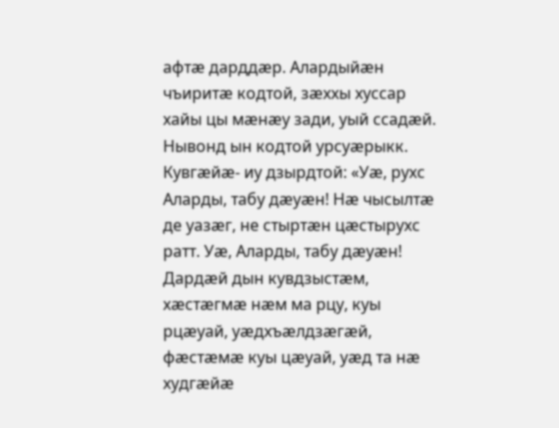афтæ дарддæр. Алардыйæн чъиритæ кодтой, зæххы хуссар хайы цы мæнæу зади, уый ссадæй. Нывонд ын кодтой урсуæрыкк. Кувгæйæ- иу дзырдтой: «Уæ, рухс Аларды, табу дæуæн! Нæ чысылтæ де уазæг, не стыртæн цæстырухс ратт. Уæ, Аларды, табу дæуæн! Дардæй дын кувдзыстæм, хæстæгмæ нæм ма рцу, куы рцæуай, уæдхъæлдзæгæй, фæстæмæ куы цæуай, уæд та нæ худгæйæ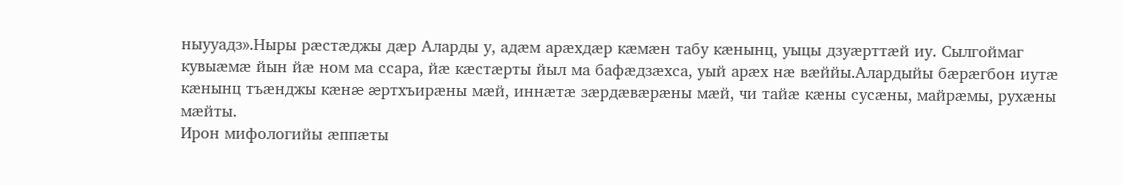ныууадз».Ныры рæстæджы дæр Аларды у, адæм арæхдæр кæмæн табу кæнынц, уыцы дзуæрттæй иу. Сылгоймаг кувыæмæ йын йæ ном ма ссара, йæ кæстæрты йыл ма бафæдзæхса, уый арæх нæ вæййы.Алардыйы бæрæгбон иутæ кæнынц тъæнджы кæнæ æртхъирæны мæй, иннæтæ зæрдæвæрæны мæй, чи тайæ кæны сусæны, майрæмы, рухæны мæйты.
Ирон мифологийы æппæты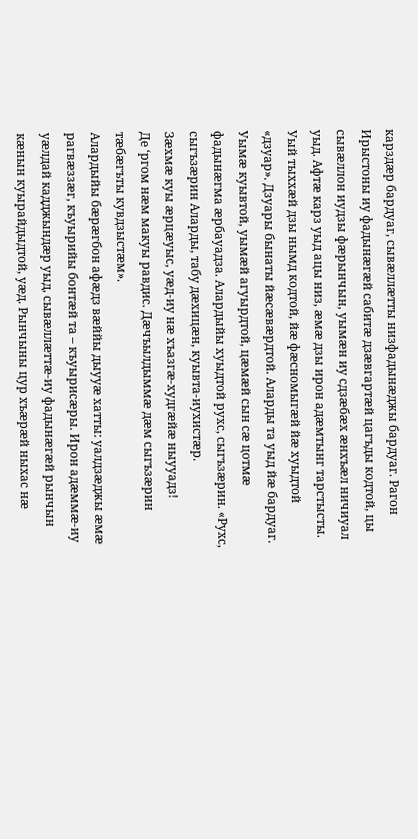карздæр бардуаг, сывæллæтты низфадынæджы бардуаг. Рагон Ирыстоны иу фадынæгæй сабитæ дзæвгартæй цагъды кодтой, цы сывæллон иудзы фæрынчын, уымæн иу сдзæбæх æнхъæл ничиуал уыд. Афтæ карз уыд ацы низ, æмæ дзы ирон адæмтынг тарстысты. Уый тыххæй дзы нымд кодтой, йæ фæсномыгæй йæ хуыдтой «дзуар». Дзуары бынаты йæсæвæрдтой. Аларды та уыд йæ бардуаг. Уымæ куывтой, уымæй агуырдтой, цæмæй сын сæ цотмæ фадынæгма æрбауадза. Алардыйы хуыдтой рухс, сыгъзæрин. «Рухс, сыгъзæрин Аларды, табу дæхицæн, куывта-иухистæр.
Зæхмæ куы æрцæуыс, уæд-иу нæ хъазгæ-худгæйæ ныууадз!
Де ‘ргом нæм макуы равдис. Дæчъылдыммæ дæм сыгъзæрин тæбæгъты кувдзыстæм».
Алардыйы бæрæгбон афæдз вæййы дыууæ хатты: уалдзæджы æмæ рагвæззæг, къуырийы бонтæй та – къуырисæры. Ирон адæммæ-иу уæлдай кадджындæр уыд, сывæллæттæ-иу фадынæгæй рынчын кæнын куырайдыдтой, уæд. Рынчыны цур хъæрæй ныхас нæ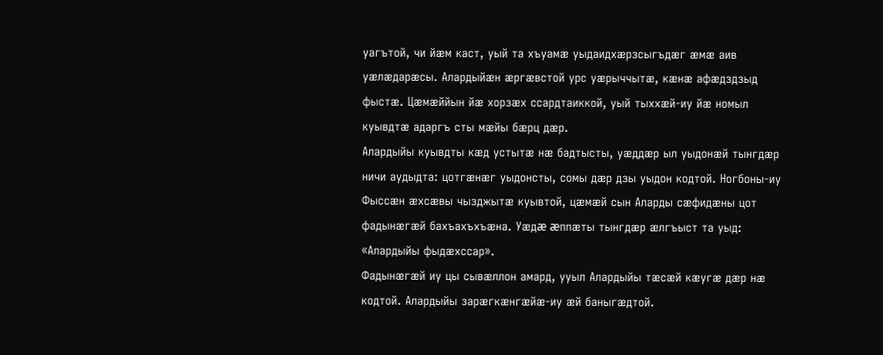уагътой, чи йæм каст, уый та хъуамæ уыдаидхæрзсыгъдæг æмæ аив уæлæдарæсы. Алардыйæн æргæвстой урс уæрыччытæ, кæнæ афæдздзыд фыстæ. Цæмæййын йæ хорзæх ссардтаиккой, уый тыххæй-иу йæ номыл куывдтæ адаргъ сты мæйы бæрц дæр.
Алардыйы куывдты кæд устытæ нæ бадтысты, уæддæр ыл уыдонæй тынгдæр ничи аудыдта: цотгæнæг уыдонсты, сомы дæр дзы уыдон кодтой. Ногбоны-иу Фыссæн æхсæвы чызджытæ куывтой, цæмæй сын Аларды сæфидæны цот фадынæгæй бахъахъхъæна. Уæдæ æппæты тынгдæр æлгъыст та уыд: «Алардыйы фыдæхссар».
Фадынæгæй иу цы сывæллон амард, ууыл Алардыйы тæсæй кæугæ дæр нæ кодтой. Алардыйы зарæгкæнгæйæ-иу æй баныгæдтой.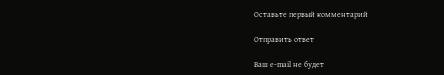Оставьте первый комментарий

Отправить ответ

Ваш e-mail не будет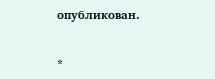опубликован.


*